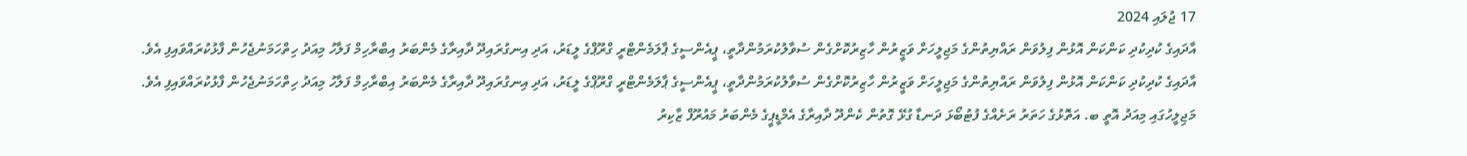17 ޖުލައި 2024
އާދައިގެ ކުދިކުދި ކަންކަން އޮޅުން ފިލުވަން ރައްޔިތުންގެ މަޖިލީހަށް ވަޒީރުން ހާޒިރުކޮށްގެން ސުވާލުކުރަމުންދާތީ، ޕީއެންސީގެ ޕާލަމެންޓްރީ ގްރޫޕްގެ ލީޑަރު، އަދި އިނގުރައިދޫ ދާއިރާގެ މެންބަރު އިބްރާހިމް ފަލާހު މިއަދު ހިތްހަމަނުޖެހުން ފާޅުކުރައްވައިފި އެވެ.
އާދައިގެ ކުދިކުދި ކަންކަން އޮޅުން ފިލުވަން ރައްޔިތުންގެ މަޖިލީހަށް ވަޒީރުން ހާޒިރުކޮށްގެން ސުވާލުކުރަމުންދާތީ، ޕީއެންސީގެ ޕާލަމެންޓްރީ ގްރޫޕްގެ ލީޑަރު، އަދި އިނގުރައިދޫ ދާއިރާގެ މެންބަރު އިބްރާހިމް ފަލާހު މިއަދު ހިތްހަމަނުޖެހުން ފާޅުކުރައްވައިފި އެވެ.
މަޖިލީހުގައި މިއަދު އޮތީ ބ. އަތޮޅުގެ ހަތަރު ރަށެއްގެ ފުޓުބޯޅަ ދަނޑާ ގުޅޭ ގޮތުން ކެންދޫ ދާއިރާގެ އެމްޑީޕީގެ މެންބަރު މައުރޫފް ޒާކިރު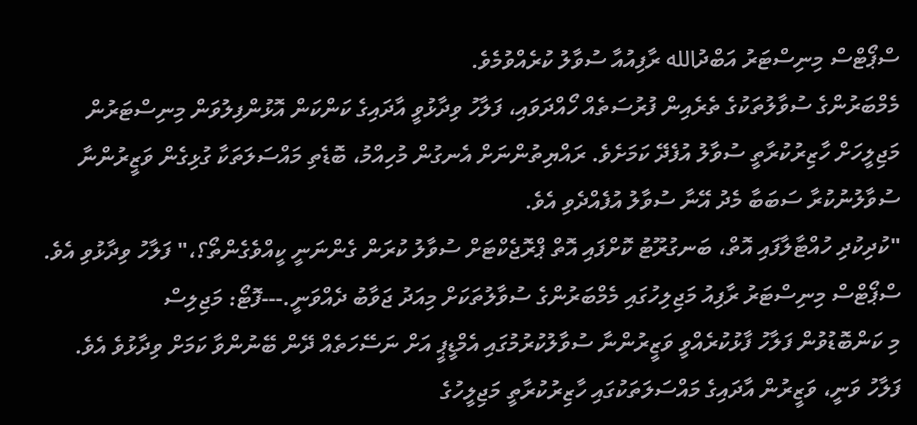ސްޕޯޓްސް މިނިސްޓަރު އަބްދުالله ރާފިއުއާ ސުވާލު ކުރެއްވުމެވެ.
މެމްބަރުންގެ ސުވާލުތަކުގެ ތެރެއިން ފުރުސަތެއް ހޯއްދަވައި، ފަލާހު ވިދާޅުވީ އާދައިގެ ކަންކަން އޮޅުންފިލުވަން މިނިސްޓަރުން މަޖިލީހަށް ހާޒިރުކުރާތީ ސުވާލު އުފެދޭ ކަމަށެވެ. ރައްޔިތުންނަށް އެނގުން މުހިއްމު، ބޮޑެތި މައްސަލަތަކާ ގުޅިގެން ވަޒީރުންނާ ސުވާލުނުކުރާ ސަބަބާ މެދު އޭނާ ސުވާލު އުފެއްދެވި އެވެ.
"ކުދިކުދި ހުއްޓާލާފައި އޮތް، ބަނގުރޫޓު ކޮށްފައި އޮތް ޕްރޮޖެކްޓަށް ސުވާލު ކުރަން ގެންނަނީ ކީއްވެގެންތޯ؟،" ފަލާހު ވިދާޅުވި އެވެ.
ސްޕޯޓްސް މިނިސްޓަރު ރާފިއު މަޖިލިހުގައި މެމްބަރުންގެ ސުވާލުތަކަށް މިއަދު ޖަވާބު ދެއްވަނީ.---ފޮޓޯ: މަޖިލިސް
މި ކަންބޮޑުވުން ފަލާހު ފާޅުކުރެއްވީ ވަޒީރުންނާ ސުވާލުކުރުމުގައި އެމްޑީޕީ އަށް ނަސޭހަތެއް ދޭން ބޭނުންވާ ކަމަށް ވިދާޅުވެ އެވެ.
ފަލާހު ވަނީ، ވަޒީރުން އާދައިގެ މައްސަލަތަކުގައި ހާޒިރުކުރާތީ މަޖިލީހުގެ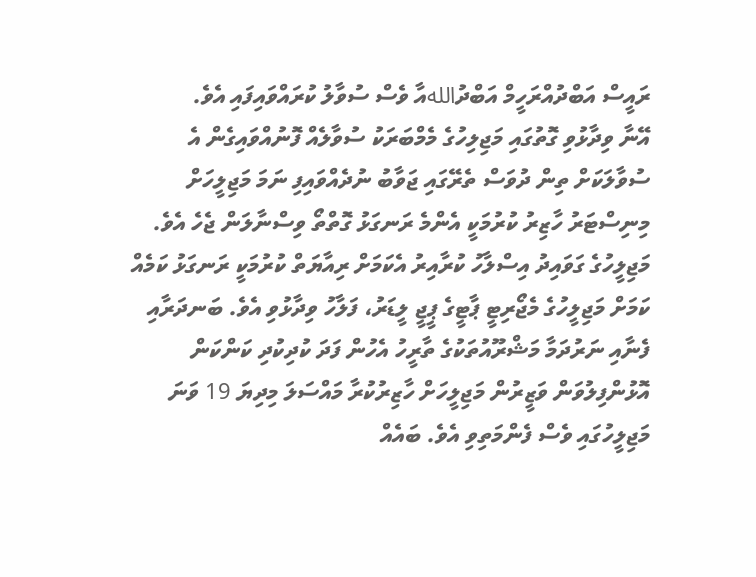ރައީސް އަބްދުއްރަހީމް އަބްދުاللهއާ ވެސް ސުވާލު ކުރައްވައިފައި އެވެ.
އޭނާ ވިދާޅުވި ގޮތުގައި މަޖިލިހުގެ މެމްބަރަކު ސުވާލެއް ފޮނުއްވައިގެން އެ ސުވާލަކަށް ތިން ދުވަސް ތެރޭގައި ޖަވާބު ނުދެއްވައިފި ނަމަ މަޖިލީހަށް މިނިސްޓަރު ހާޒިރު ކުރުމަކީ އެންމެ ރަނގަޅު ގޮތްތޯ ވިސްނާލަން ޖެހެ އެވެ.
މަޖިލީހުގެ ގަވައިދު އިސްލާހު ކުރާއިރު އެކަމަށް ރިއާޔަތް ކުރުމަކީ ރަނގަޅު ކަމެއް ކަމަށް މަޖިލީހުގެ މެޖޯރިޓީ ޕާޓީގެ ޕީޖީ ލީޑަރު، ފަލާހު ވިދާޅުވި އެވެ. ބަނދަރާއި ފެނާއި ނަރުދަމާ މަޝްރޫއުތަކުގެ ތާރީހު އެހުން ފަދަ ކުދިކުދި ކަންކަން އޮޅުންފިލުވަން ވަޒީރުން މަޖިލީހަށް ހާޒިރުކުރާ މައްސަލަ މިދިޔަ 19 ވަނަ މަޖިލީހުގައި ވެސް ފެންމަތިވި އެވެ. ބައެއް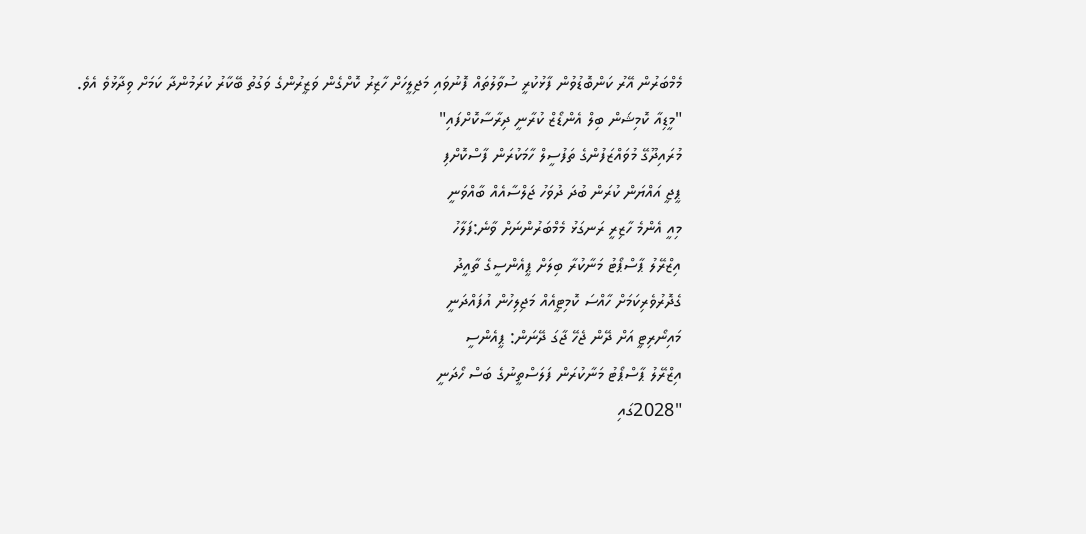މެމްބަރުން އޭރު ކަންބޮޑުވުން ފާޅުކުރީ ސުވާލުތައް ފޮނުވައި މަޖިލީހަށް ހާޒިރު ކޮށްގެން ވަޒީރުންގެ ވަގުތު ބޭކާރު ކުރަމުންދާ ކަމަށް ވިދާޅުވެ އެވެ.
"މީޑިއާ ކޮމިޝަން ބިލް އެންޑޯޒް ކުރާނީ ދިރާސާކޮށްފައި"
މުރައިދޫގޭ މުވައްޒަފުންގެ ތަފުސީލް ހާމަކުރަން ފާސްކޮށްފި
ޕީޖީ އައްޔަން ކުރަން ބުދަ ދުވަހު ޖަލްސާއެއް ބާއްވަނީ
މިއީ އެންމެ ހާޒިރީ ރަނގަޅު މެމްބަރުންނަށް ވާނެ:ފަލާހު
އިޒްރޭލު ޕާސްޕޯޓު މަނާކުރާ ބިލަށް ޕީއެންސީގެ ތާއީދު
ގެދޮރުވެރިކަމަށް ހާއްސަ ކޮމިޓީއެއް މަޖިލިހުން އުފައްދަނީ
މައިނޯރިޓީ އަށް ދޭން ޖެހޭ ޖާގަ ދޭނަން: ޕީއެންސީ
އިޒްރޭލު ޕާސްޕޯޓު މަނާކުރަން ފަލަސްތީނުގެ ބަސް ހޯދަނީ
"2028ގައި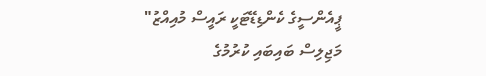ޕީއެންސީގެ ކެންޑިޑޭޓަކީ ރައީސް މުއިއްޒު"
މަޖިލިސް ބައިބައި ކުރުމުގެ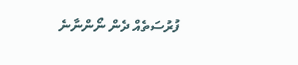ފުރުސަތެއް ދެން ނޯންނާނެ